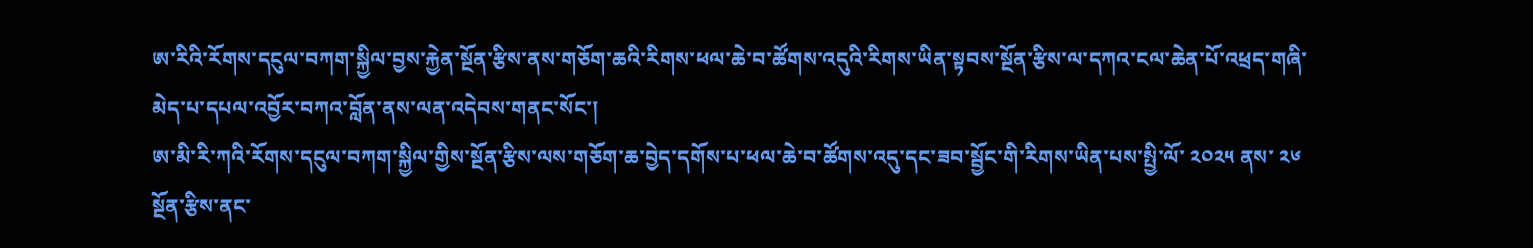ཨ་རིའི་རོགས་དངུལ་བཀག་སྐྱིལ་བྱས་རྐྱེན་སྔོན་རྩིས་ནས་གཅོག་ཆའི་རིགས་ཕལ་ཆེ་བ་ཚོགས་འདུའི་རིགས་ཡིན་སྟབས་སྔོན་རྩིས་ལ་དཀའ་ངལ་ཆེན་པོ་འཕྲད་གཞི་མེད་པ་དཔལ་འབྱོར་བཀའ་བློན་ནས་ལན་འདེབས་གནང་སོང་།
ཨ་མི་རི་ཀའི་རོགས་དངུལ་བཀག་སྐྱིལ་གྱིས་སྔོན་རྩིས་ལས་གཅོག་ཆ་བྱེད་དགོས་པ་ཕལ་ཆེ་བ་ཚོགས་འདུ་དང་ཟབ་སྦྱོང་གི་རིགས་ཡིན་པས་སྤྱི་ལོ་ ༢༠༢༥ ནས་ ༢༦ སྔོན་རྩིས་ནང་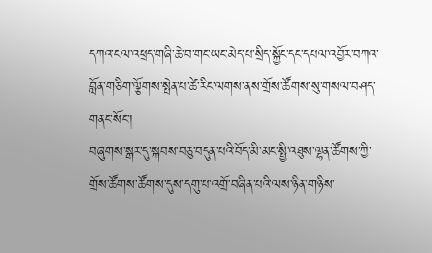དཀའ་ངལ་འཕྲད་གཞི་ཆེ་བ་གང་ཡང་མེད་པ་སྲིད་སྐྱོང་དང་དཔལ་འབྱོར་བཀའ་བློན་གཅིག་ལྕོགས་སྤེན་པ་ཚེ་རིང་ལགས་ནས་གྲོས་ཚོགས་སུ་གསལ་བཤད་གནང་སོང་།
བཞུགས་སྒར་དུ་སྐབས་བཅུ་བདུན་པའི་བོད་མི་མང་སྤྱི་འཐུས་ལྷན་ཚོགས་ཀྱི་གྲོས་ཚོགས་ཚོགས་དུས་དགུ་པ་འགྲོ་བཞིན་པའི་ལས་ཉིན་གཉིས་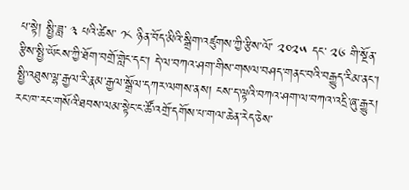པ་སྟེ། སྤྱི་ཟླ་ ༣ པའི་ཚེས་ ༡༨ ཉིན་བོད་མིའི་སྒྲིག་འཛུགས་ཀྱི་རྩིས་ལོ་ ༢༠༢༥ དང་ ༢༦ གི་སྔོན་རྩིས་སྤྱི་ཡོངས་ཀྱི་ཐོག་བགྲོ་གླེང་དང་། དེ་ལ་བཀའ་ཤག་གིས་གསལ་བཤད་གནང་བའི་བརྒྱུད་རིམ་ནང་། སྤྱི་འཐུས་ལྷ་རྒྱལ་རི་རྣམ་རྒྱལ་སྒྲོལ་དཀར་ལགས་ནས། ངས་ད་ལྟའི་བཀའ་ཤག་ལ་བཀའ་འདྲི་ཞུ་རྒྱུར། རང་ཁ་རང་གསོའི་ཐབས་ལམ་སྟེང་ང་ཚོ་འགྲོ་དགོས་པ་གལ་ཆེན་རེད་ཅེས་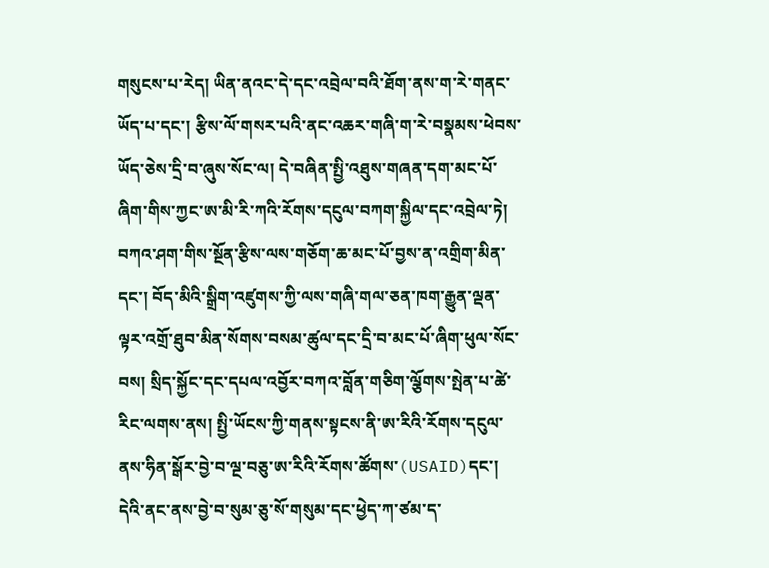གསུངས་པ་རེད། ཡིན་ནའང་དེ་དང་འབྲེལ་བའི་ཐོག་ནས་ག་རེ་གནང་ཡོད་པ་དང་། རྩིས་ལོ་གསར་པའི་ནང་འཆར་གཞི་ག་རེ་བསྣམས་ཕེབས་ཡོད་ཅེས་དྲི་བ་ཞུས་སོང་ལ། དེ་བཞིན་སྤྱི་འཐུས་གཞན་དག་མང་པོ་ཞིག་གིས་ཀྱང་ཨ་མི་རི་ཀའི་རོགས་དངུལ་བཀག་སྐྱིལ་དང་འབྲེལ་ཏེ། བཀའ་ཤག་གིས་སྔོན་རྩིས་ལས་གཅོག་ཆ་མང་པོ་བྱས་ན་འགྲིག་མིན་དང་། བོད་མིའི་སྒྲིག་འཛུགས་ཀྱི་ལས་གཞི་གལ་ཅན་ཁག་རྒྱུན་ལྡན་ལྟར་འགྲོ་ཐུབ་མིན་སོགས་བསམ་ཚུལ་དང་དྲི་བ་མང་པོ་ཞིག་ཕུལ་སོང་བས། སྲིད་སྐྱོང་དང་དཔལ་འབྱོར་བཀའ་བློན་གཅིག་ལྕོགས་སྤེན་པ་ཚེ་རིང་ལགས་ནས། སྤྱི་ཡོངས་ཀྱི་གནས་སྟངས་ནི་ཨ་རིའི་རོགས་དངུལ་ནས་ཧིན་སྒོར་བྱེ་བ་ལྔ་བཅུ་ཨ་རིའི་རོགས་ཚོགས་(USAID)དང་། དེའི་ནང་ནས་བྱེ་བ་སུམ་ཅུ་སོ་གསུམ་དང་ཕྱེད་ཀ་ཙམ་ད་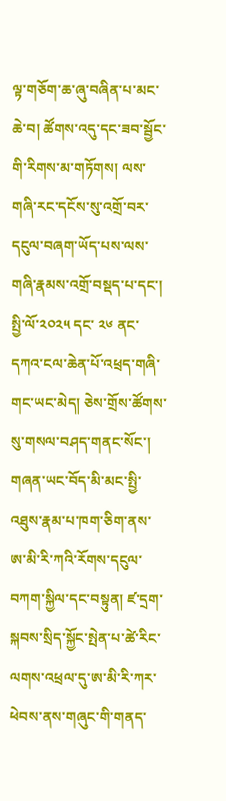ལྟ་གཅོག་ཆ་ཞུ་བཞིན་པ་མང་ཆེ་བ། ཚོགས་འདུ་དང་ཟབ་སྦྱོང་གི་རིགས་མ་གཏོགས། ལས་གཞི་རང་དངོས་སུ་འགྲོ་བར་དངུལ་བཞག་ཡོད་པས་ལས་གཞི་རྣམས་འགྲོ་བསྡད་པ་དང་། སྤྱི་ལོ་༢༠༢༥ དང་ ༢༦ ནང་དཀའ་ངལ་ཆེན་པོ་འཕྲད་གཞི་གང་ཡང་མེད། ཅེས་གྲོས་ཚོགས་སུ་གསལ་བཤད་གནང་སོང་།
གཞན་ཡང་བོད་མི་མང་སྤྱི་འཐུས་རྣམ་པ་ཁག་ཅིག་ནས་ཨ་མི་རི་ཀའི་རོགས་དངུལ་བཀག་སྐྱིལ་དང་བསྟུན། ཛ་དྲག་སྐབས་སྲིད་སྐྱོང་སྤེན་པ་ཚེ་རིང་ལགས་འཕྲལ་དུ་ཨ་མི་རི་ཀར་ཕེབས་ནས་གཞུང་གི་གནད་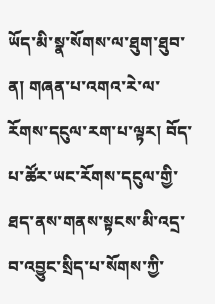ཡོད་མི་སྣ་སོགས་ལ་ཐུག་ཐུབ་ན། གཞན་པ་འགའ་རེ་ལ་རོགས་དངུལ་རག་པ་ལྟར། བོད་པ་ཚོར་ཡང་རོགས་དངུལ་གྱི་ཐད་ནས་གནས་སྟངས་མི་འདྲ་བ་འབྱུང་སྲིད་པ་སོགས་ཀྱི་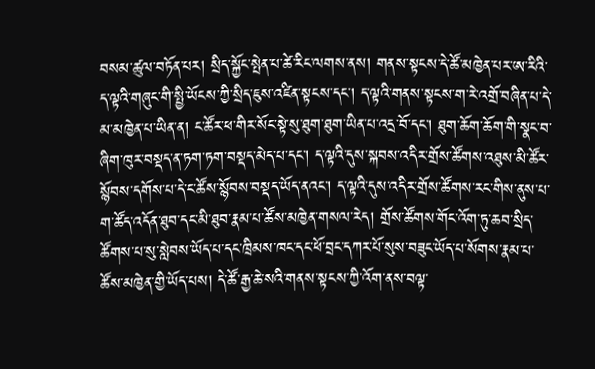བསམ་ཚུལ་བཏོན་པར། སྲིད་སྐྱོང་སྤེན་པ་ཚེ་རིང་ལགས་ནས། གནས་སྟངས་དེ་ཚོ་མཁྱེན་པར་ཨ་རིའི་ད་ལྟའི་གཞུང་གི་སྤྱི་ཡོངས་ཀྱི་སྲིད་ཇུས་འཛིན་སྟངས་དང་། ད་ལྟའི་གནས་སྟངས་ག་རེ་འགྲོ་བཞིན་པ་དེ་མ་མཁྱེན་པ་ཡིན་ན། ང་ཚོར་ཕ་གིར་སོང་སྟེ་སུ་ཐུག་ཐུག་ཡིན་པ་འདྲ་བོ་དང་། ཐུག་ཆོག་ཆོག་གི་སྣང་བ་ཞིག་ཁུར་བསྡད་ན་ཏག་ཏག་བསྡད་མེད་པ་དང་། ད་ལྟའི་དུས་སྐབས་འདིར་གྲོས་ཚོགས་འཐུས་མི་ཚོར་སྙོབས་དགོས་པ་དེ་ང་ཚོས་སྙོབས་བསྡད་ཡོད་ནའང་། ད་ལྟའི་དུས་འདིར་གྲོས་ཚོགས་རང་གིས་ནུས་པ་ག་ཚོད་འདོན་ཐུབ་དང་མི་ཐུབ་རྣམ་པ་ཚོས་མཁྱེན་གསལ་རེད། གྲོས་ཚོགས་གོང་འོག་ཏུ་ཆབ་སྲིད་ཚོགས་པ་སུ་སླེབས་ཡོད་པ་དང་ཁྲིམས་ཁང་དང་ཕོ་བྲང་དཀར་པོ་སུས་བཟུང་ཡོད་པ་སོགས་རྣམ་པ་ཚོས་མཁྱེན་གྱི་ཡོད་པས། དེ་ཚོ་རྒྱ་ཆེ་སའི་གནས་སྟངས་ཀྱི་འོག་ནས་བལྟ་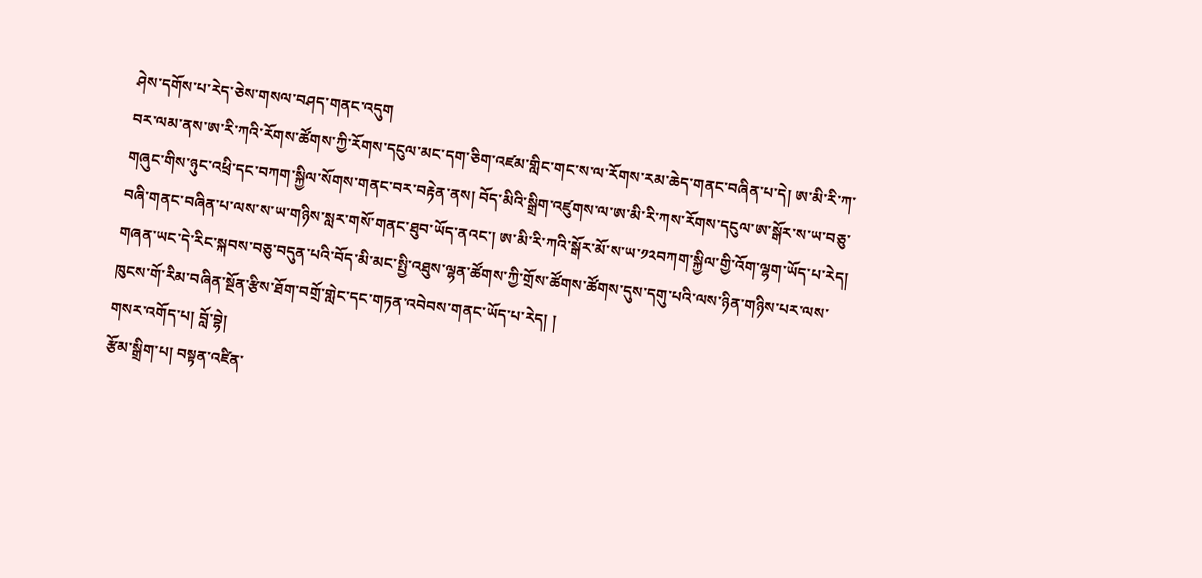ཤེས་དགོས་པ་རེད་ཅེས་གསལ་བཤད་གནང་འདུག
བར་ལམ་ནས་ཨ་རི་ཀའི་རོགས་ཚོགས་ཀྱི་རོགས་དངུལ་མང་དག་ཅིག་འཛམ་གླིང་གང་ས་ལ་རོགས་རམ་ཆེད་གནང་བཞིན་པ་དེ། ཨ་མི་རི་ཀ་གཞུང་གིས་ཉུང་འཕྲི་དང་བཀག་སྐྱིལ་སོགས་གནང་བར་བརྟེན་ནས། བོད་མིའི་སྒྲིག་འཛུགས་ལ་ཨ་མི་རི་ཀས་རོགས་དངུལ་ཨ་སྒོར་ས་ཡ་བཅུ་བཞི་གནང་བཞིན་པ་ལས་ས་ཡ་གཉིས་སླར་གསོ་གནང་ཐུབ་ཡོད་ནའང་། ཨ་མི་རི་ཀའི་སྒོར་མོ་ས་ཡ་༡༢བཀག་སྐྱིལ་གྱི་འོག་ལྷག་ཡོད་པ་རེད།
གཞན་ཡང་དེ་རིང་སྐབས་བཅུ་བདུན་པའི་བོད་མི་མང་སྤྱི་འཐུས་ལྷན་ཚོགས་ཀྱི་གྲོས་ཚོགས་ཚོགས་དུས་དགུ་པའི་ལས་ཉིན་གཉིས་པར་ལས་ཁུངས་གོ་རིམ་བཞིན་སྔོན་རྩིས་ཐོག་བགྲོ་གླེང་དང་གཏན་འབེབས་གནང་ཡོད་པ་རེད། །
གསར་འགོད་པ། བློ་བྷེ།
རྩོམ་སྒྲིག་པ། བསྟན་འཛིན་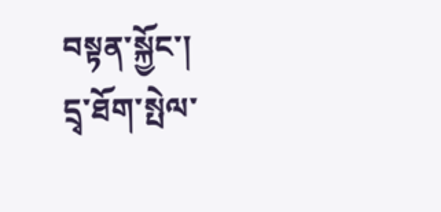བསྟན་སྐྱོང་།
དྲྭ་ཐོག་སྤེལ་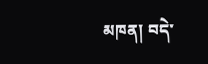མཁན། བདེ་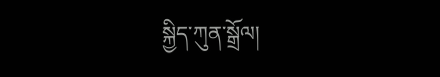སྐྱིད་ཀུན་སྒྲོལ།